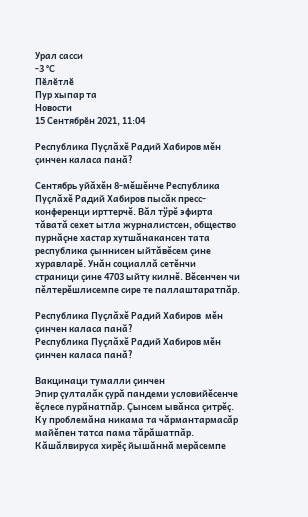Урал сасси
-3 °С
Пӗлӗтлӗ
Пур хыпар та
Новости
15 Сентябрӗн 2021, 11:04

Республика Пуçлăхĕ Радий Хабиров мĕн çинчен каласа панă?

Сентябрь уйăхĕн 8-мĕшĕнче Республика Пуçлăхĕ Радий Хабиров пысăк пресс-конференци ирттерчĕ. Вăл тÿрĕ эфирта тăватă сехет ытла журналистсен, общество пурнăçне хастар хутшăнакансен тата республика çыннисен ыйтăвĕсем çине хуравларĕ. Унăн социаллă сетĕнчи страници çине 4703 ыйту килнĕ. Вĕсенчен чи пĕлтерĕшлисемпе сире те паллаштаратпăр.

Республика Пуçлăхĕ Радий Хабиров  мĕн çинчен каласа панă?
Республика Пуçлăхĕ Радий Хабиров мĕн çинчен каласа панă?

Вакцинаци тумалли çинчен
Эпир çулталăк çурă пандеми условийĕсенче ĕçлесе пурăнатпăр. Çынсем ывăнса çитрĕç. Ку проблемăна никама та чăрмантармасăр майĕпен татса пама тăрăшатпăр. Кăшăлвируса хирĕç йышăннă мерăсемпе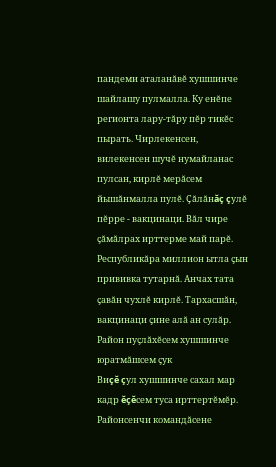пандеми аталанăвĕ хушшинче шайлашу пулмалла. Ку енĕпе регионта лару-тăру пĕр тикĕс пырать. Чирлекенсен, вилекенсен шучĕ нумайланас пулсан, кирлĕ мерăсем йышăнмалла пулĕ. Çăлăнăç çулĕ пĕрре - вакцинаци. Вăл чире çăмăлрах ирттерме май парĕ. Республикăра миллион ытла çын прививка тутарнă. Анчах тата çавăн чухлĕ кирлĕ. Тархасшăн, вакцинаци çине алă ан сулăр.
Район пуçлăхĕсем хушшинче юратмăшсем çук
Виçĕ çул хушшинче сахал мар кадр ĕçĕсем туса ирттертĕмĕр. Районсенчи командăсене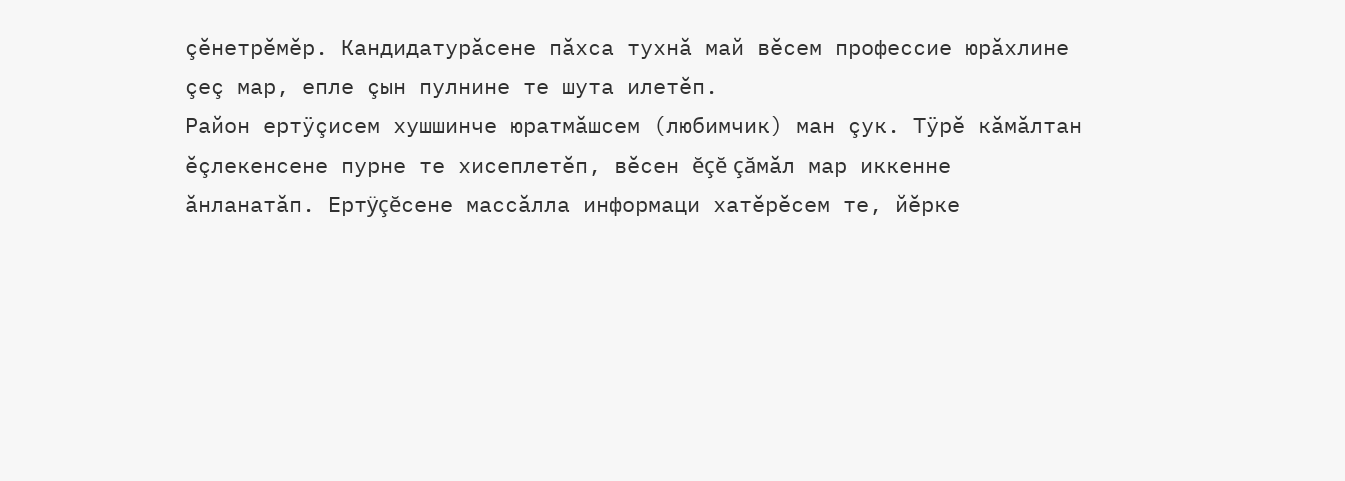çĕнетрĕмĕр. Кандидатурăсене пăхса тухнă май вĕсем профессие юрăхлине çеç мар, епле çын пулнине те шута илетĕп.
Район ертÿçисем хушшинче юратмăшсем (любимчик) ман çук. Тÿрĕ кăмăлтан ĕçлекенсене пурне те хисеплетĕп, вĕсен ĕçĕ çăмăл мар иккенне ăнланатăп. Ертÿçĕсене массăлла информаци хатĕрĕсем те, йĕрке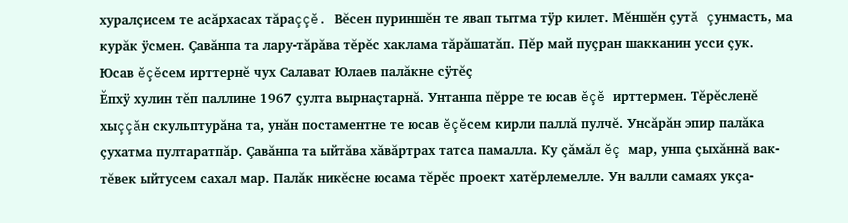хуралçисем те асăрхасах тăраççĕ. Вĕсен пуриншĕн те явап тытма тÿр килет. Мĕншĕн çутă çунмасть, ма курăк ÿсмен. Çавăнпа та лару-тăрăва тĕрĕс хаклама тăрăшатăп. Пĕр май пуçран шакканин усси çук.
Юсав ĕçĕсем ирттернĕ чух Салават Юлаев палăкне сÿтĕç
Ĕпхÿ хулин тĕп паллине 1967 çулта вырнаçтарнă. Унтанпа пĕрре те юсав ĕçĕ ирттермен. Тĕрĕсленĕ хыççăн скульптурăна та, унăн постаментне те юсав ĕçĕсем кирли паллă пулчĕ. Унсăрăн эпир палăка çухатма пултаратпăр. Çавăнпа та ыйтăва хăвăртрах татса памалла. Ку çăмăл ĕç мар, унпа çыхăннă вак-тĕвек ыйтусем сахал мар. Палăк никĕсне юсама тĕрĕс проект хатĕрлемелле. Ун валли самаях укçа-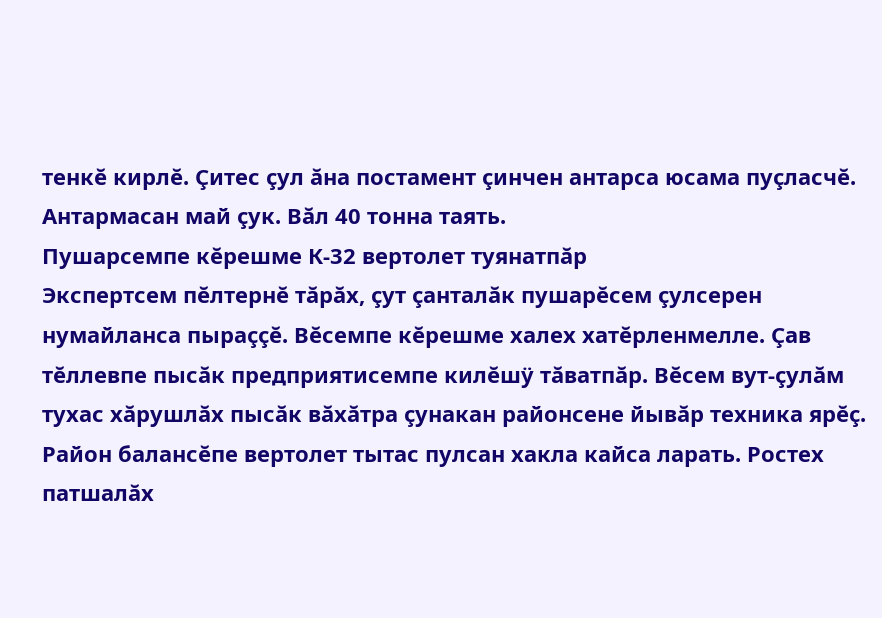тенкĕ кирлĕ. Çитес çул ăна постамент çинчен антарса юсама пуçласчĕ. Антармасан май çук. Вăл 40 тонна таять.
Пушарсемпе кĕрешме К-32 вертолет туянатпăр
Экспертсем пĕлтернĕ тăрăх, çут çанталăк пушарĕсем çулсерен нумайланса пыраççĕ. Вĕсемпе кĕрешме халех хатĕрленмелле. Çав тĕллевпе пысăк предприятисемпе килĕшÿ тăватпăр. Вĕсем вут-çулăм тухас хăрушлăх пысăк вăхăтра çунакан районсене йывăр техника ярĕç. Район балансĕпе вертолет тытас пулсан хакла кайса ларать. Ростех патшалăх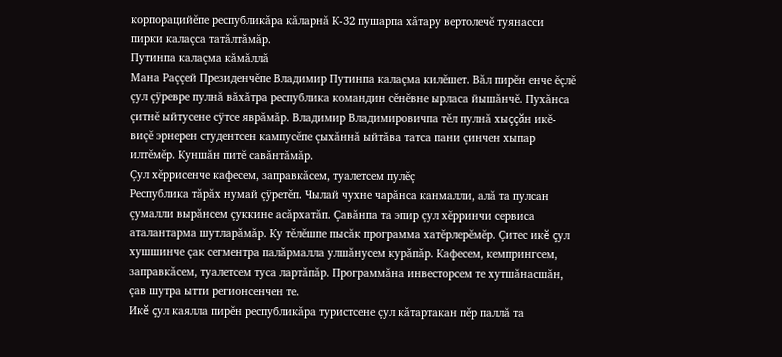корпорацийĕпе республикăра кăларнă К-32 пушарпа хăтару вертолечĕ туянасси пирки калаçса татăлтăмăр.
Путинпа калаçма кăмăллă
Мана Раççей Президенчĕпе Владимир Путинпа калаçма килĕшет. Вăл пирĕн енче ĕçлĕ çул çÿревре пулнă вăхăтра республика командин сĕнĕвне ырласа йышăнчĕ. Пухăнса çитнĕ ыйтусене сÿтсе яврăмăр. Владимир Владимировичпа тĕл пулнă хыççăн икĕ-виçĕ эрнерен студентсен кампусĕпе çыхăннă ыйтăва татса пани çинчен хыпар илтĕмĕр. Куншăн питĕ савăнтăмăр.
Çул хĕррисенче кафесем, заправкăсем, туалетсем пулĕç
Республика тăрăх нумай çÿретĕп. Чылай чухне чарăнса канмалли, алă та пулсан çумалли вырăнсем çуккине асăрхатăп. Çавăнпа та эпир çул хĕрринчи сервиса аталантарма шутларăмăр. Ку тĕлĕшпе пысăк программа хатĕрлерĕмĕр. Çитес икĕ çул хушшинче çак сегментра палăрмалла улшăнусем курăпăр. Кафесем, кемпрингсем, заправкăсем, туалетсем туса лартăпăр. Программăна инвесторсем те хутшăнасшăн, çав шутра ытти регионсенчен те.
Икĕ çул каялла пирĕн республикăра туристсене çул кăтартакан пĕр паллă та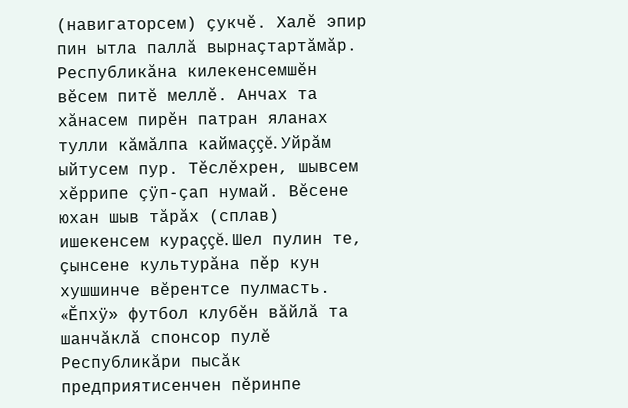(навигаторсем) çукчĕ. Халĕ эпир пин ытла паллă вырнаçтартăмăр. Республикăна килекенсемшĕн вĕсем питĕ меллĕ. Анчах та хăнасем пирĕн патран яланах тулли кăмăлпа каймаççĕ. Уйрăм ыйтусем пур. Тĕслĕхрен, шывсем хĕррипе çÿп-çап нумай. Вĕсене юхан шыв тăрăх (сплав) ишекенсем кураççĕ. Шел пулин те, çынсене культурăна пĕр кун хушшинче вĕрентсе пулмасть.
«Ĕпхÿ» футбол клубĕн вăйлă та шанчăклă спонсор пулĕ
Республикăри пысăк предприятисенчен пĕринпе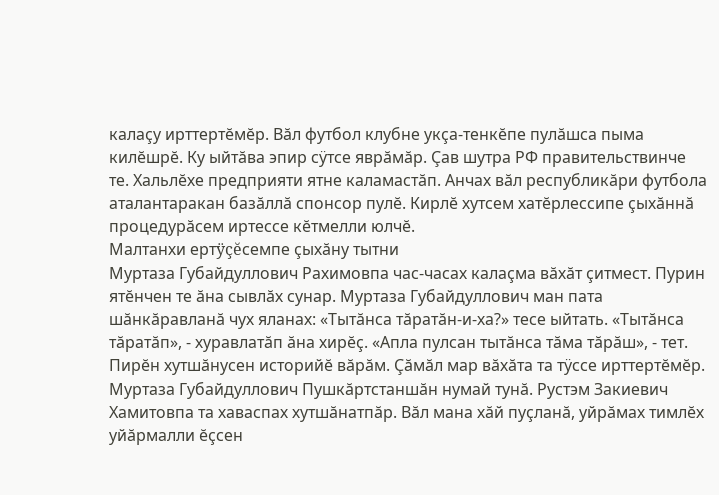калаçу ирттертĕмĕр. Вăл футбол клубне укçа-тенкĕпе пулăшса пыма килĕшрĕ. Ку ыйтăва эпир сÿтсе яврăмăр. Çав шутра РФ правительствинче те. Хальлĕхе предприяти ятне каламастăп. Анчах вăл республикăри футбола аталантаракан базăллă спонсор пулĕ. Кирлĕ хутсем хатĕрлессипе çыхăннă процедурăсем иртессе кĕтмелли юлчĕ.
Малтанхи ертÿçĕсемпе çыхăну тытни
Муртаза Губайдуллович Рахимовпа час-часах калаçма вăхăт çитмест. Пурин ятĕнчен те ăна сывлăх сунар. Муртаза Губайдуллович ман пата шăнкăравланă чух яланах: «Тытăнса тăратăн-и-ха?» тесе ыйтать. «Тытăнса тăратăп», - хуравлатăп ăна хирĕç. «Апла пулсан тытăнса тăма тăрăш», - тет. Пирĕн хутшăнусен историйĕ вăрăм. Çăмăл мар вăхăта та тÿссе ирттертĕмĕр. Муртаза Губайдуллович Пушкăртстаншăн нумай тунă. Рустэм Закиевич Хамитовпа та хаваспах хутшăнатпăр. Вăл мана хăй пуçланă, уйрăмах тимлĕх уйăрмалли ĕçсен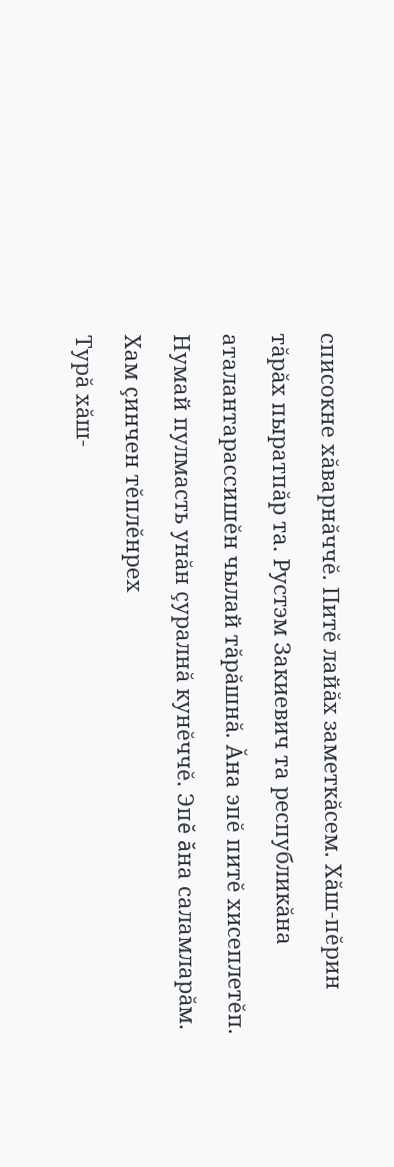списокне хăварнăччĕ. Питĕ лайăх заметкăсем. Хăш-пĕрин тăрăх пыратпăр та. Рустэм Закиевич та республикăна аталантарассишĕн чылай тăрăшнă. Ăна эпĕ питĕ хисеплетĕп. Нумай пулмасть унăн çуралнă кунĕччĕ. Эпĕ ăна саламларăм.
Хам çинчен тĕплĕнрех
Турă хăш-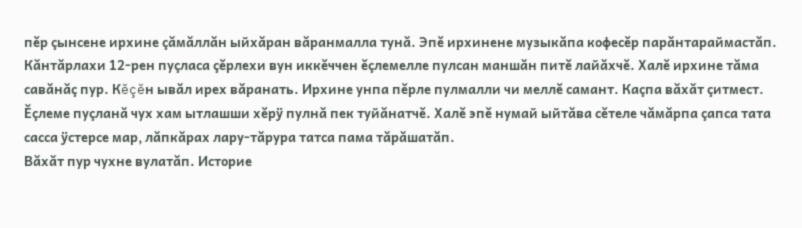пĕр çынсене ирхине çăмăллăн ыйхăран вăранмалла тунă. Эпĕ ирхинене музыкăпа кофесĕр парăнтараймастăп. Кăнтăрлахи 12-рен пуçласа çĕрлехи вун иккĕччен ĕçлемелле пулсан маншăн питĕ лайăхчĕ. Халĕ ирхине тăма савăнăç пур. Кĕçĕн ывăл ирех вăранать. Ирхине унпа пĕрле пулмалли чи меллĕ самант. Каçпа вăхăт çитмест.
Ĕçлеме пуçланă чух хам ытлашши хĕрÿ пулнă пек туйăнатчĕ. Халĕ эпĕ нумай ыйтăва сĕтеле чăмăрпа çапса тата сасса ÿстерсе мар, лăпкăрах лару-тăрура татса пама тăрăшатăп.
Вăхăт пур чухне вулатăп. Историе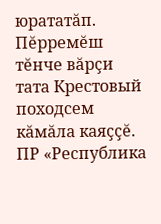юрататăп. Пĕрремĕш тĕнче вăрçи тата Крестовый походсем кăмăла каяççĕ.
ПР «Республика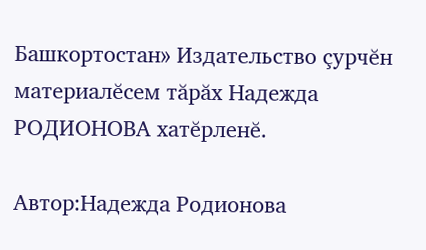Башкортостан» Издательство çурчĕн материалĕсем тăрăх Надежда РОДИОНОВА хатĕрленĕ.

Автор:Надежда Родионова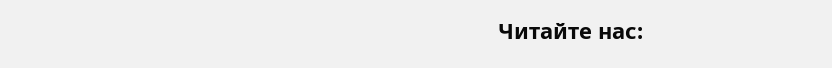Читайте нас: